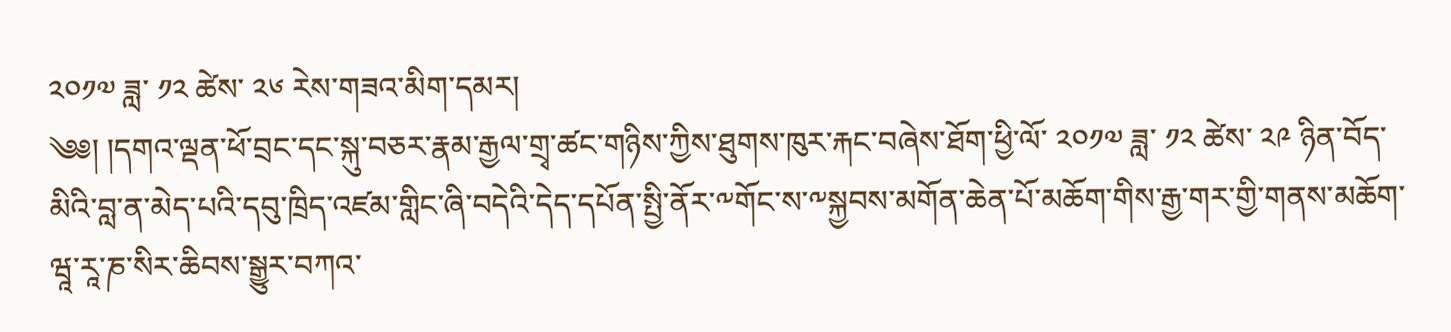༢༠༡༧ ཟླ་ ༡༢ ཚེས་ ༢༦ རེས་གཟའ་མིག་དམར།
༄༅། །དགའ་ལྡན་ཕོ་བྲང་དང་སྐུ་བཅར་རྣམ་རྒྱལ་གྲྭ་ཚང་གཉིས་ཀྱིས་ཐུགས་ཁུར་རྐང་བཞེས་ཐོག་ཕྱི་ལོ་ ༢༠༡༧ ཟླ་ ༡༢ ཚེས་ ༢༩ ཉིན་བོད་མིའི་བླ་ན་མེད་པའི་དབུ་ཁྲིད་འཛམ་གླིང་ཞི་བདེའི་དེད་དཔོན་སྤྱི་ནོར་༸གོང་ས་༸སྐྱབས་མགོན་ཆེན་པོ་མཆོག་གིས་རྒྱ་གར་གྱི་གནས་མཆོག་ཝཱ་རཱ་ཎ་སིར་ཆིབས་སྒྱུར་བཀའ་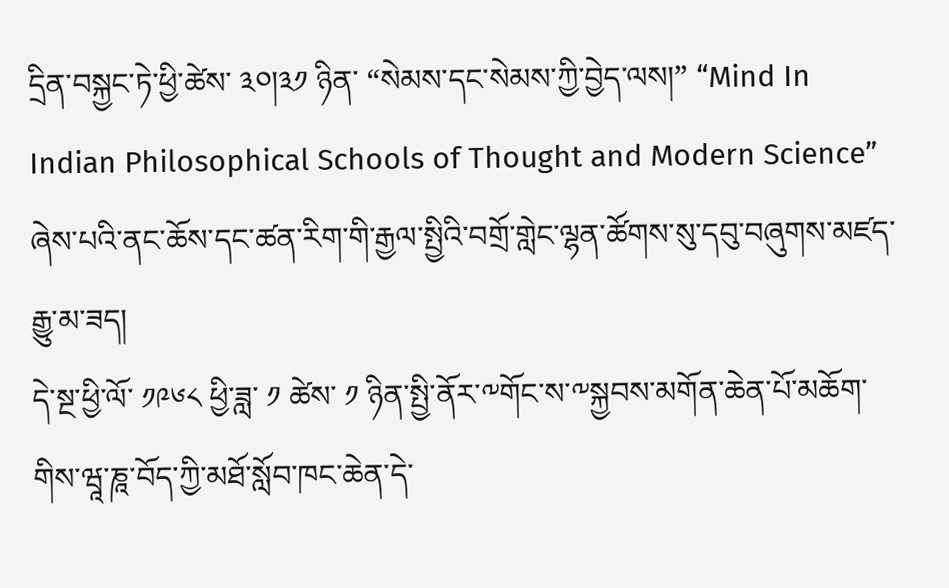དྲིན་བསྐྱང་ཏེ་ཕྱི་ཚེས་ ༣༠།༣༡ ཉིན་ “སེམས་དང་སེམས་ཀྱི་བྱེད་ལས།” “Mind In Indian Philosophical Schools of Thought and Modern Science” ཞེས་པའི་ནང་ཆོས་དང་ཚན་རིག་གི་རྒྱལ་སྤྱིའི་བགྲོ་གླེང་ལྷན་ཚོགས་སུ་དབུ་བཞུགས་མཛད་རྒྱུ་མ་ཟད།
དེ་སྔ་ཕྱི་ལོ་ ༡༩༦༨ ཕྱི་ཟླ་ ༡ ཚེས་ ༡ ཉིན་སྤྱི་ནོར་༸གོང་ས་༸སྐྱབས་མགོན་ཆེན་པོ་མཆོག་གིས་ཝཱ་ཎཱ་བོད་ཀྱི་མཐོ་སློབ་ཁང་ཆེན་དེ་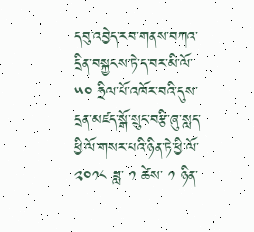དབུ་འབྱེད་རབ་གནས་བཀའ་དྲིན་བསྐྱངས་ཏེ་ད་བར་མི་ལོ་ ༥༠ ཧྲིལ་པོ་འཁོར་བའི་དུས་དྲན་མཛད་སྒོ་སྲུང་བརྩི་ཞུ་སླད་ཕྱི་ལོ་གསར་པའི་ཉིན་ཏེ་ཕྱི་ལོ་ ༢༠༡༨ ཟླ་ ༡ ཚེས་ ༡ ཉིན་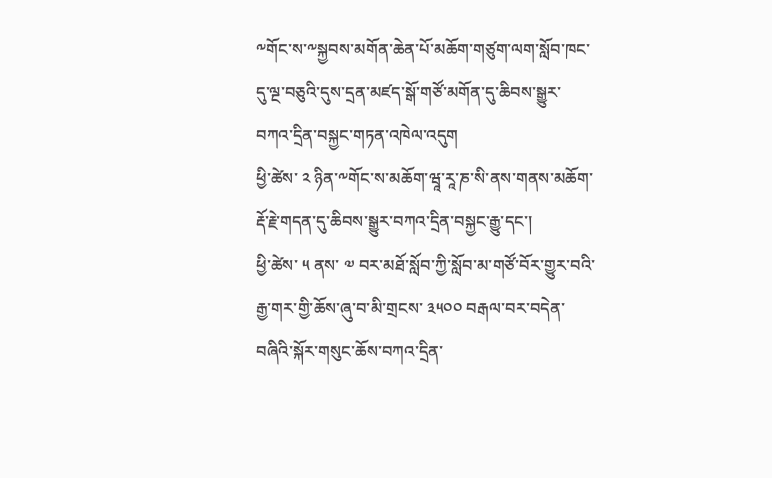༸གོང་ས་༸སྐྱབས་མགོན་ཆེན་པོ་མཆོག་གཙུག་ལག་སློབ་ཁང་དུ་ལྔ་བཅུའི་དུས་དྲན་མཛད་སྒོ་གཙོ་མགོན་དུ་ཆིབས་སྒྱུར་བཀའ་དྲིན་བསྐྱང་གཏན་འཁེལ་འདུག
ཕྱི་ཚེས་ ༢ ཉིན་༸གོང་ས་མཆོག་ཝཱ་རཱ་ཎ་སི་ནས་གནས་མཆོག་རྡོ་རྗེ་གདན་དུ་ཆིབས་སྒྱུར་བཀའ་དྲིན་བསྐྱང་རྒྱུ་དང་།
ཕྱི་ཚེས་ ༥ ནས་ ༧ བར་མཐོ་སློབ་ཀྱི་སློབ་མ་གཙོ་བོར་གྱུར་བའི་རྒྱ་གར་གྱི་ཆོས་ཞུ་བ་མི་གྲངས་ ༣༥༠༠ བརྒལ་བར་བདེན་བཞིའི་སྐོར་གསུང་ཆོས་བཀའ་དྲིན་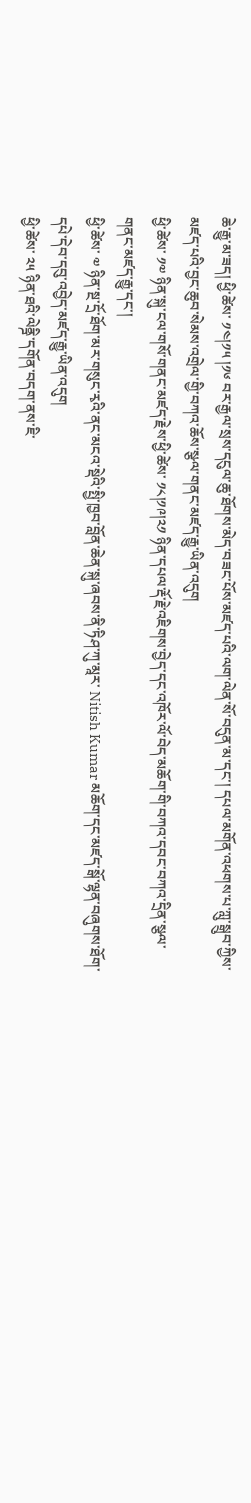ཆེ་རྒྱུ་མ་ཟད། ཕྱི་ཚེས་ ༡༤།༡༥ །༡༦ བར་རྒྱལ་སྲས་དངུལ་ཆུ་ཐོགས་མེད་བཟང་པོས་མཛད་པའི་ལག་ལེན་སོ་བདུན་མ་དང་། དཔལ་མགོན་འཕགས་པ་ཀླུ་སྒྲུབ་ཀྱིས་མཛད་པའི་བྱང་ཆུབ་སེམས་འགྲེལ་གྱི་བཀའ་ཆོས་སྩལ་གནང་མཛད་རྒྱུ་ཡིན་འདུག
ཕྱི་ཚེས་ ༡༧ ཉིན་སྐུ་ངལ་གསོ་གནང་མཛད་རྗེས་ཕྱི་ཚེས་ ༡༨།༡༩།༢༡ ཉིན་དཔལ་རྡོ་རྗེ་འཇིགས་བྱེད་དང་འཁོར་ལོ་བེད་མཆོག་གི་བཀའ་དབང་བཀའ་དྲིན་སྩལ་གནང་མཛད་རྒྱུ་དང་།
ཕྱི་ཚེས་ ༧ ཉིན་སྔ་དྲོ་ཐོག་མར་གསུང་རྭའི་ནང་མངའ་སྡེའི་སྤྱི་ཁྱབ་བློན་ཆེན་སྐུ་ཞབས་ནི་ཏིཤ་ཀུ་མཱར་ Nitish Kumar མཆོག་དང་མཛད་སྒོ་ལྷན་བཞུགས་ཐོག་དཔེ་དེབ་དབུ་འབྱེད་མཛད་རྒྱུ་ཡིན་འདུག
ཕྱི་ཚེས་ ༢༥ ཉིན་ཐའི་ལེནྜི་དགོན་བདག་ནས་ཇི་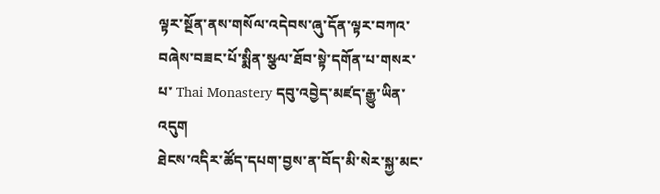ལྟར་སྔོན་ནས་གསོལ་འདེབས་ཞུ་དོན་ལྟར་བཀའ་བཞེས་བཟང་པོ་སྨིན་སྩལ་ཐོབ་སྟེ་དགོན་པ་གསར་པ་ Thai Monastery དབུ་འབྱེད་མཛད་རྒྱུ་ཡིན་འདུག
ཐེངས་འདིར་ཚོད་དཔག་བྱས་ན་བོད་མི་སེར་སྐྱ་མང་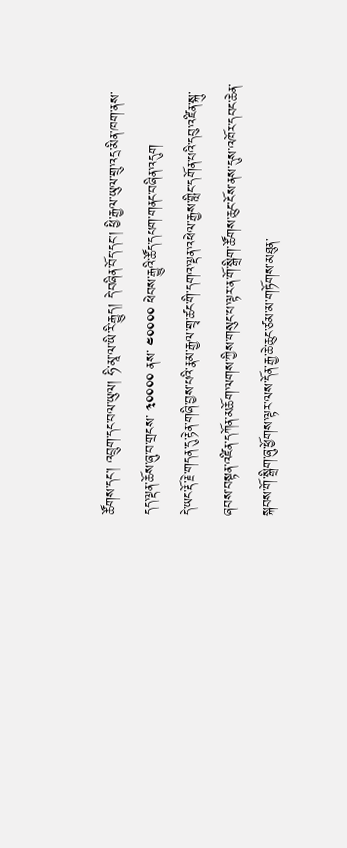ཚོགས་དང་། འབྲུག་དང་བལ་ཡུལ། ཧི་མཱ་ལ་ཡི་རི་རྒྱུད། དེ་བཞིན་བོད་དང་། ཕྱི་རྒྱལ་ཡུལ་གྲུ་འདྲ་མིན་ཁག་ནས་དད་ལྡན་ཆོས་ཞུ་བ་གྲངས་ ༣༠༠༠༠ ནས་ ༤༠༠༠༠ ཕེབས་རྒྱུའི་ཚོད་དཔག་གནང་བཞིན་འདུག
དེ་ཡང་རྡོ་རྗེ་གདན་དུ་རྟེན་གཞི་བྱས་པའི་རྣམ་རྒྱལ་གྲྭ་ཚང་གི་དགའ་ལྡན་འཕེལ་རྒྱས་གླིང་དགོན་པའི་དབུ་འཛིན་སྐུ་ཞབས་བསྟན་འཛིན་དཀོན་མཆོག་ལགས་ཀྱིས་གསུང་པ་ལྟར་ན་གོ་སྒྲིག་ཚོགས་ཆུང་ངོས་ནས་དུས་འཁོར་དབང་ཆེན་སྐབས་གོ་སྒྲིག་ཞུ་ཕྱོགས་ལྟར་ལས་དོན་རྒྱ་ཆེ་ཆུང་ཙམ་མ་གཏོགས་མཐུན་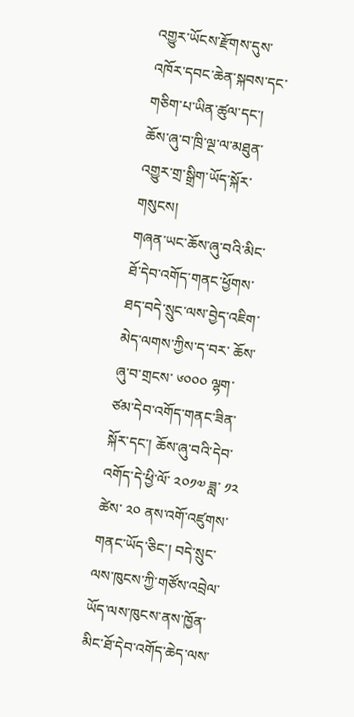འགྱུར་ཡོངས་རྫོགས་དུས་འཁོར་དབང་ཆེན་སྐབས་དང་གཅིག་པ་ཡིན་ཚུལ་དང་། ཆོས་ཞུ་བ་ཁྲི་ལྔ་ལ་མཐུན་འགྱུར་གྲ་སྒྲིག་ཡོད་སྐོར་གསུངས།
གཞན་ཡང་ཆོས་ཞུ་བའི་མིང་ཐོ་དེབ་འགོད་གནང་ཕྱོགས་ཐད་བདེ་སྲུང་ལས་བྱེད་འཇིག་མེད་ལགས་ཀྱིས་ད་བར་ ཆོས་ཞུ་བ་གྲངས་ ༦༠༠༠ ལྷག་ཙམ་དེབ་འགོད་གནང་ཟིན་སྐོར་དང་། ཆོས་ཞུ་བའི་དེབ་འགོད་དེ་ཕྱི་ལོ་ ༢༠༡༧ ཟླ་ ༡༢ ཚེས་ ༢༠ ནས་འགོ་འཛུགས་གནང་ཡོད་ཅིང་། བདེ་སྲུང་ལས་ཁུངས་ཀྱི་གཙོས་འབྲེལ་ཡོད་ལས་ཁུངས་ནས་ཁྱོན་མིང་ཐོ་དེབ་འགོད་ཆེད་ལས་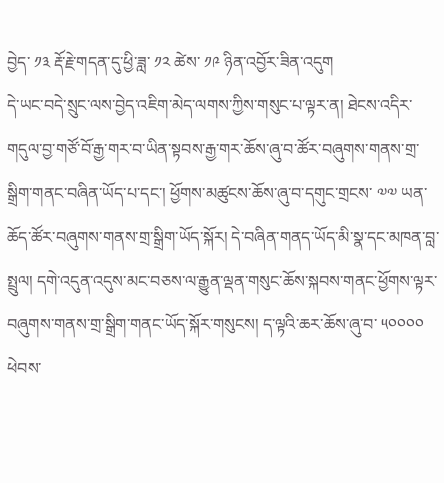བྱེད་ ༡༣ རྡོ་རྗེ་གདན་དུ་ཕྱི་ཟླ་ ༡༢ ཚེས་ ༡༩ ཉིན་འབྱོར་ཟིན་འདུག
དེ་ཡང་བདེ་སྲུང་ལས་བྱེད་འཇིག་མེད་ལགས་ཀྱིས་གསུང་པ་ལྟར་ན། ཐེངས་འདིར་གདུལ་བྱ་གཙོ་བོ་རྒྱ་གར་བ་ཡིན་སྟབས་རྒྱ་གར་ཆོས་ཞུ་བ་ཚོར་བཞུགས་གནས་གྲ་སྒྲིག་གནང་བཞིན་ཡོད་པ་དང་། ཕྱོགས་མཚུངས་ཆོས་ཞུ་བ་དགུང་གྲངས་ ༧༧ ཡན་ཆོད་ཚོར་བཞུགས་གནས་གྲ་སྒྲིག་ཡོད་སྐོར། དེ་བཞིན་གནད་ཡོད་མི་སྣ་དང་མཁན་བླ་སྤྲུལ། དགེ་འདུན་འདུས་མང་བཅས་ལ་རྒྱུན་ལྡན་གསུང་ཆོས་སྐབས་གནང་ཕྱོགས་ལྟར་བཞུགས་གནས་གྲ་སྒྲིག་གནང་ཡོད་སྐོར་གསུངས། ད་ལྟའི་ཆར་ཆོས་ཞུ་བ་ ༥༠༠༠༠ ཕེབས་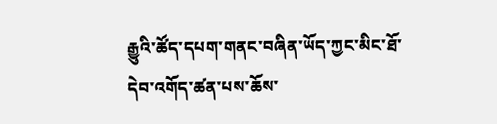རྒྱུའི་ཚོད་དཔག་གནང་བཞིན་ཡོད་ཀྱང་མིང་ཐོ་དེབ་འགོད་ཚན་པས་ཆོས་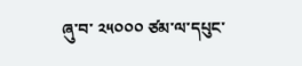ཞུ་བ་ ༢༥༠༠༠ ཙམ་ལ་དཔུང་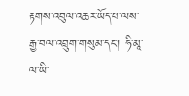རྟགས་འབུལ་འཆར་ཡོད་པ་ལས་རྒྱ་བལ་འབྲུག་གསུམ་དང་། ཧི་མཱ་ལ་ཡི་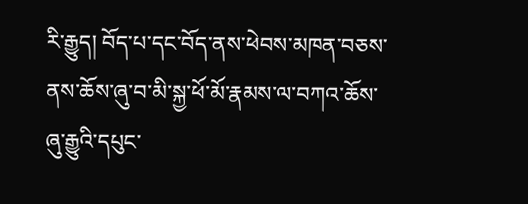རི་རྒྱུད། བོད་པ་དང་བོད་ནས་ཕེབས་མཁན་བཅས་ནས་ཆོས་ཞུ་བ་མི་སྐྱ་ཕོ་མོ་རྣམས་ལ་བཀའ་ཆོས་ཞུ་རྒྱུའི་དཔུང་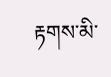རྟགས་མི་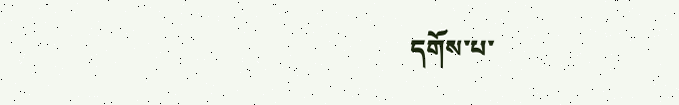དགོས་པ་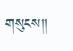གསུངས།།